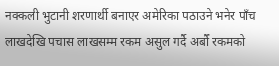नक्कली भुटानी शरणार्थी बनाएर अमेरिका पठाउने भनेर पाँच लाखदेखि पचास लाखसम्म रकम असुल गर्दै अर्बौं रकमको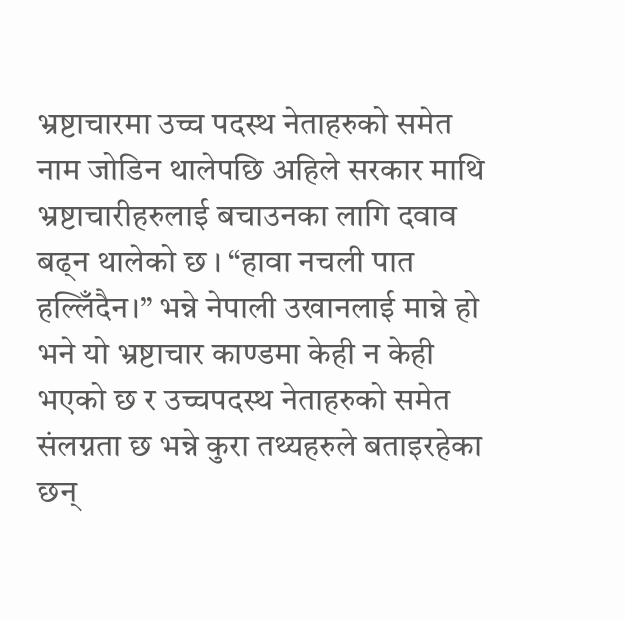भ्रष्टाचारमा उच्च पदस्थ नेताहरुको समेत नाम जोडिन थालेपछि अहिले सरकार माथि भ्रष्टाचारीहरुलाई बचाउनका लागि दवाव बढ्न थालेको छ । “हावा नचली पात हल्लिँदैन।” भन्ने नेपाली उखानलाई मान्ने हो भने यो भ्रष्टाचार काण्डमा केही न केही भएको छ र उच्चपदस्थ नेताहरुको समेत संलग्नता छ भन्ने कुरा तथ्यहरुले बताइरहेका छन्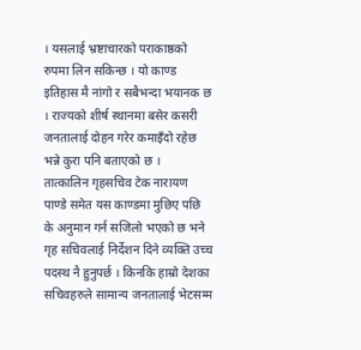। यसलाई भ्रष्टाचारको पराकाष्ठको रुपमा लिन सकिन्छ । यो काण्ड इतिहास मै नांगो र सबैभन्दा भयानक छ । राज्यको शीर्ष स्थानमा बसेर कसरी जनतालाई दोहन गरेर कमाइँदो रहेछ भन्ने कुरा पनि बताएको छ ।
तात्कालिन गृहसचिव टेक नारायण पाण्डे समेत यस काण्डमा मुछिए पछि के अनुमान गर्न सजिलो भएको छ भने गृह सचिवलाई निर्देशन दिने व्यक्ति उच्च पदस्थ नै हुनुपर्छ । किनकि हाम्रो देशका सचिवहरुले सामान्य जनतालाई भेटसम्म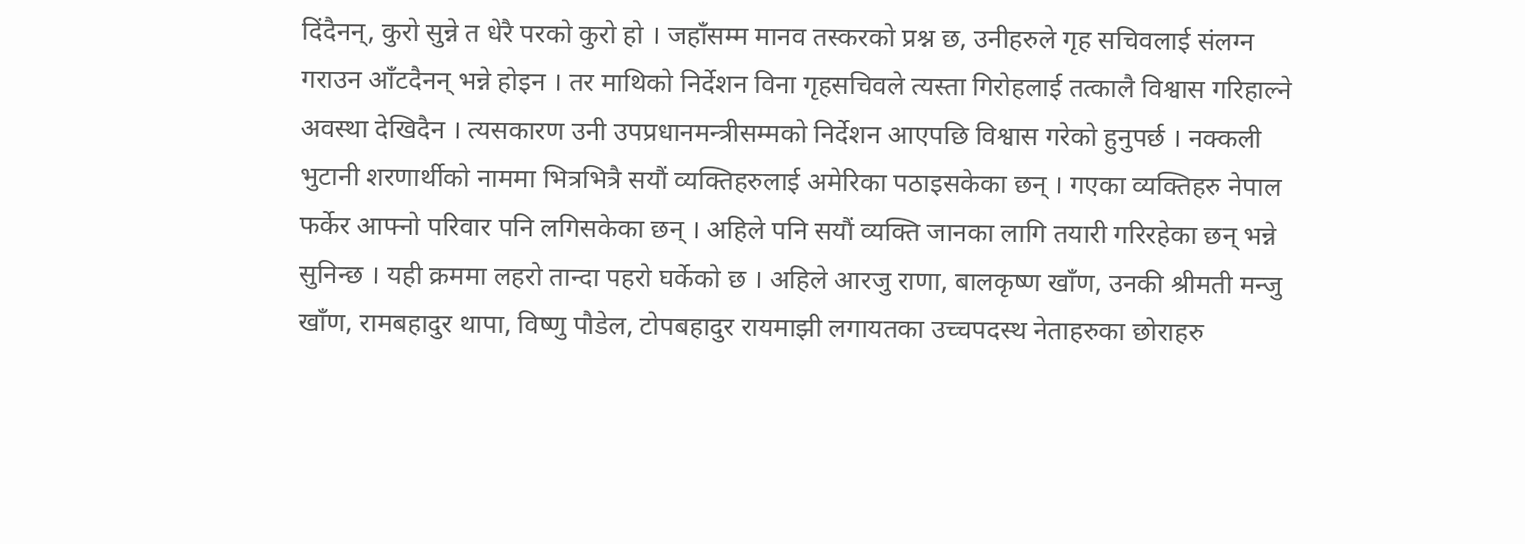दिंदैनन्, कुरो सुन्ने त धेरै परको कुरो हो । जहाँसम्म मानव तस्करको प्रश्न छ, उनीहरुले गृह सचिवलाई संलग्न गराउन आँटदैनन् भन्ने होइन । तर माथिको निर्देशन विना गृहसचिवले त्यस्ता गिरोहलाई तत्कालै विश्वास गरिहाल्ने अवस्था देखिदैन । त्यसकारण उनी उपप्रधानमन्त्रीसम्मको निर्देशन आएपछि विश्वास गरेको हुनुपर्छ । नक्कली भुटानी शरणार्थीको नाममा भित्रभित्रै सयौं व्यक्तिहरुलाई अमेरिका पठाइसकेका छन् । गएका व्यक्तिहरु नेपाल फर्केर आफ्नो परिवार पनि लगिसकेका छन् । अहिले पनि सयौं व्यक्ति जानका लागि तयारी गरिरहेका छन् भन्ने सुनिन्छ । यही क्रममा लहरो तान्दा पहरो घर्केको छ । अहिले आरजु राणा, बालकृष्ण खाँण, उनकी श्रीमती मन्जु खाँण, रामबहादुर थापा, विष्णु पौडेल, टोपबहादुर रायमाझी लगायतका उच्चपदस्थ नेताहरुका छोराहरु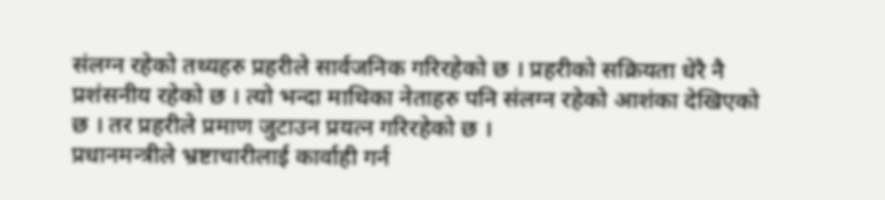संलग्न रहेको तथ्यहरु प्रहरीले सार्वजनिक गरिरहेको छ । प्रहरीको सक्रियता धेरै नै प्रशंसनीय रहेको छ । त्यो भन्दा माथिका नेताहरु पनि संलग्न रहेको आशंका देखिएको छ । तर प्रहरीले प्रमाण जुटाउन प्रयत्न गरिरहेको छ ।
प्रधानमन्त्रीले भ्रष्टाचारीलाई कार्वाही गर्न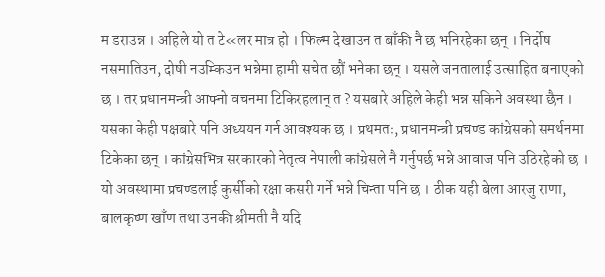म डराउन्न । अहिले यो त टे«लर मात्र हो । फिल्म देखाउन त बाँकी नै छ भनिरहेका छन् । निर्दोष नसमातिउन, दोषी नउम्किउन भन्नेमा हामी सचेत छौं भनेका छन् । यसले जनतालाई उत्साहित बनाएको छ । तर प्रधानमन्त्री आफ्नो वचनमा टिकिरहलान् त ? यसबारे अहिले केही भन्न सकिने अवस्था छैन । यसका केही पक्षबारे पनि अध्ययन गर्न आवश्यक छ । प्रथमतः, प्रधानमन्त्री प्रचण्ड कांग्रेसको समर्थनमा टिकेका छन् । कांग्रेसभित्र सरकारको नेतृत्व नेपाली कांग्रेसले नै गर्नुपर्छ भन्ने आवाज पनि उठिरहेको छ । यो अवस्थामा प्रचण्डलाई कुर्सीको रक्षा कसरी गर्ने भन्ने चिन्ता पनि छ । ठीक यही बेला आरजु राणा, बालकृष्ण खाँण तथा उनकी श्रीमती नै यदि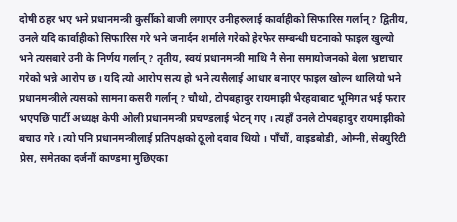दोषी ठहर भए भने प्रधानमन्त्री कुर्सीको बाजी लगाएर उनीहरुलाई कार्वाहीको सिफारिस गर्लान् ? द्वितीय, उनले यदि कार्वाहीको सिफारिस गरे भने जनार्दन शर्माले गरेको हेरफेर सम्बन्धी घटनाको फाइल खुल्यो भने त्यसबारे उनी के निर्णय गर्लान् ? तृतीय, स्वयं प्रधानमन्त्री माथि नै सेना समायोजनको बेला भ्रष्टाचार गरेको भन्ने आरोप छ । यदि त्यो आरोप सत्य हो भने त्यसैलाई आधार बनाएर फाइल खोल्न थालियो भने प्रधानमन्त्रीले त्यसको सामना कसरी गर्लान् ? चौथो, टोपबहादुर रायमाझी भैरहवाबाट भूमिगत भई फरार भएपछि पार्टी अध्यक्ष केपी ओली प्रधानमन्त्री प्रचण्डलाई भेटन् गए । त्यहाँ उनले टोपबहादुर रायमाझीको बचाउ गरे । त्यो पनि प्रधानमन्त्रीलाई प्रतिपक्षको ठूलो दवाव थियो । पाँचौं, वाइडबोडी, ओम्नी, सेक्युरिटी प्रेस, समेतका दर्जनौं काण्डमा मुछिएका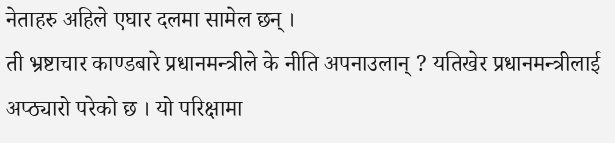नेताहरु अहिले एघार दलमा सामेल छन् ।
ती भ्रष्टाचार काण्डबारे प्रधानमन्त्रीले के नीति अपनाउलान् ? यतिखेर प्रधानमन्त्रीलाई अप्ठ्यारो परेको छ । यो परिक्षामा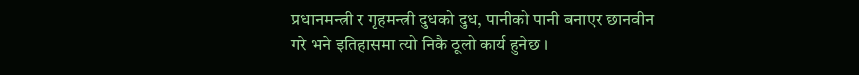प्रधानमन्त्री र गृहमन्त्री दुधको दुध, पानीको पानी बनाएर छानवीन गरे भने इतिहासमा त्यो निकै ठूलो कार्य हुनेछ ।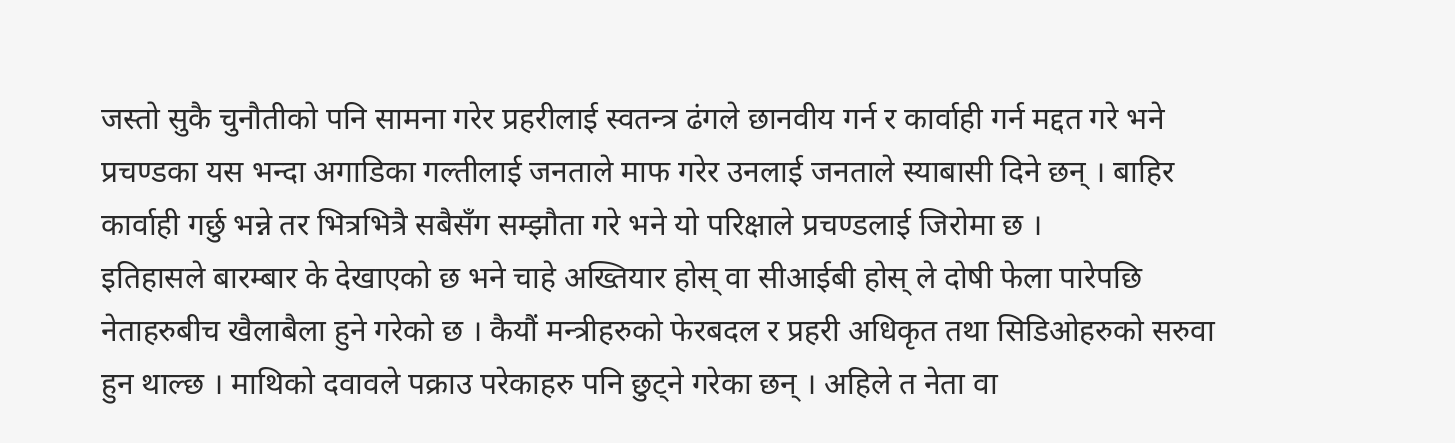जस्तो सुकै चुनौतीको पनि सामना गरेर प्रहरीलाई स्वतन्त्र ढंगले छानवीय गर्न र कार्वाही गर्न मद्दत गरे भने प्रचण्डका यस भन्दा अगाडिका गल्तीलाई जनताले माफ गरेर उनलाई जनताले स्याबासी दिने छन् । बाहिर कार्वाही गर्छु भन्ने तर भित्रभित्रै सबैसँग सम्झौता गरे भने यो परिक्षाले प्रचण्डलाई जिरोमा छ ।
इतिहासले बारम्बार के देखाएको छ भने चाहे अख्तियार होस् वा सीआईबी होस् ले दोषी फेला पारेपछि नेताहरुबीच खैलाबैला हुने गरेको छ । कैयौं मन्त्रीहरुको फेरबदल र प्रहरी अधिकृत तथा सिडिओहरुको सरुवा हुन थाल्छ । माथिको दवावले पक्राउ परेकाहरु पनि छुट्ने गरेका छन् । अहिले त नेता वा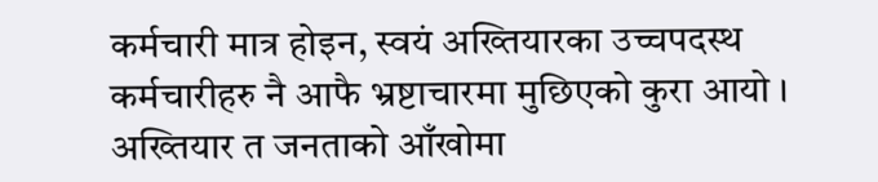कर्मचारी मात्र होइन, स्वयं अख्तियारका उच्चपदस्थ कर्मचारीहरु नै आफै भ्रष्टाचारमा मुछिएको कुरा आयो । अख्तियार त जनताको आँखोमा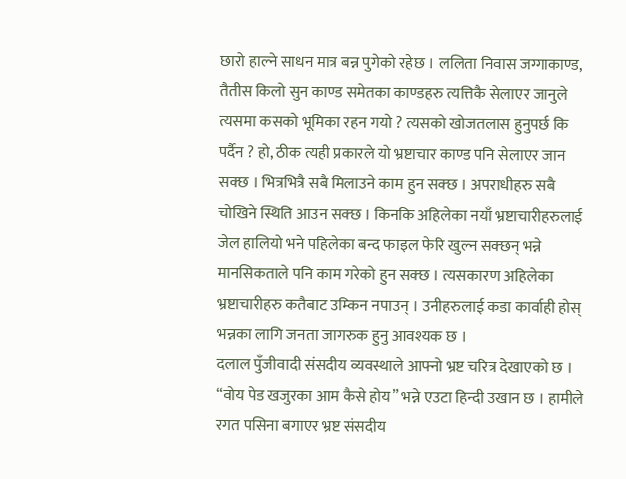छारो हाल्ने साधन मात्र बन्न पुगेको रहेछ । ललिता निवास जग्गाकाण्ड, तैतीस किलो सुन काण्ड समेतका काण्डहरु त्यत्तिकै सेलाएर जानुले त्यसमा कसको भूमिका रहन गयो ? त्यसको खोजतलास हुनुपर्छ कि पर्दैन ? हो, ठीक त्यही प्रकारले यो भ्रष्टाचार काण्ड पनि सेलाएर जान सक्छ । भित्रभित्रै सबै मिलाउने काम हुन सक्छ । अपराधीहरु सबै चोखिने स्थिति आउन सक्छ । किनकि अहिलेका नयाँ भ्रष्टाचारीहरुलाई जेल हालियो भने पहिलेका बन्द फाइल फेरि खुल्न सक्छन् भन्ने मानसिकताले पनि काम गरेको हुन सक्छ । त्यसकारण अहिलेका भ्रष्टाचारीहरु कतैबाट उम्किन नपाउन् । उनीहरुलाई कडा कार्वाही होस् भन्नका लागि जनता जागरुक हुनु आवश्यक छ ।
दलाल पुँजीवादी संसदीय व्यवस्थाले आफ्नो भ्रष्ट चरित्र देखाएको छ । “वोय पेड खजुरका आम कैसे होय” भन्ने एउटा हिन्दी उखान छ । हामीले रगत पसिना बगाएर भ्रष्ट संसदीय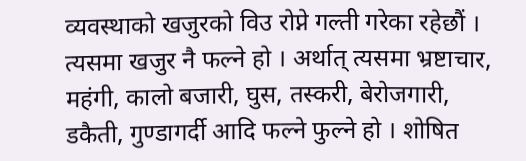व्यवस्थाको खजुरको विउ रोप्ने गल्ती गरेका रहेछौं । त्यसमा खजुर नै फल्ने हो । अर्थात् त्यसमा भ्रष्टाचार, महंगी, कालो बजारी, घुस, तस्करी, बेरोजगारी, डकैती, गुण्डागर्दी आदि फल्ने फुल्ने हो । शोषित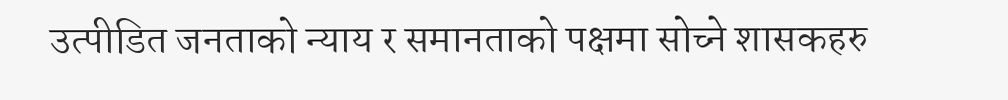उत्पीडित जनताको न्याय र समानताको पक्षमा सोच्ने शासकहरु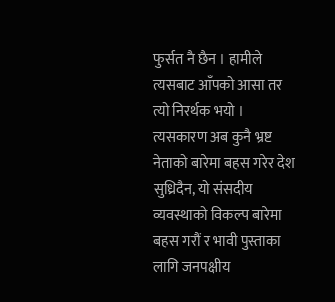फुर्सत नै छैन । हामीले त्यसबाट आँपको आसा तर त्यो निरर्थक भयो । त्यसकारण अब कुनै भ्रष्ट नेताको बारेमा बहस गरेर देश सुध्रिदैन, यो संसदीय व्यवस्थाको विकल्प बारेमा बहस गरौं र भावी पुस्ताका लागि जनपक्षीय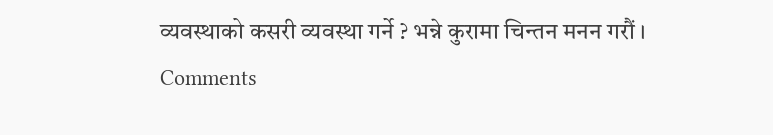व्यवस्थाको कसरी व्यवस्था गर्ने ? भन्ने कुरामा चिन्तन मनन गरौं ।
Comments